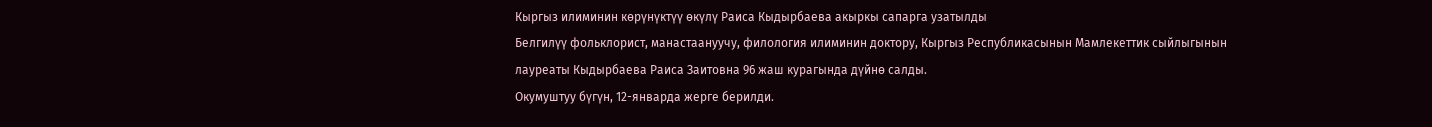Кыргыз илиминин көрүнүктүү өкүлү Раиса Кыдырбаева акыркы сапарга узатылды
Белгилүү фольклорист, манастаануучу, филология илиминин доктору, Кыргыз Республикасынын Мамлекеттик сыйлыгынын лауреаты Кыдырбаева Раиса Заитовна 96 жаш курагында дүйнө салды.
Окумуштуу бүгүн, 12-январда жерге берилди.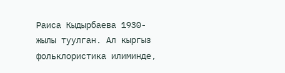Раиса Кыдырбаева 1930-жылы туулган. Ал кыргыз фольклористика илиминде,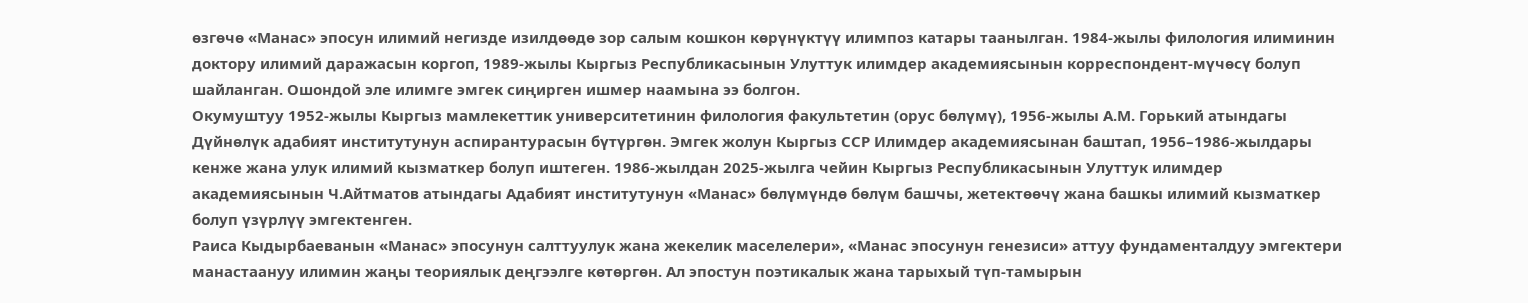өзгөчө «Манас» эпосун илимий негизде изилдөөдө зор салым кошкон көрүнүктүү илимпоз катары таанылган. 1984-жылы филология илиминин доктору илимий даражасын коргоп, 1989-жылы Кыргыз Республикасынын Улуттук илимдер академиясынын корреспондент-мүчөсү болуп шайланган. Ошондой эле илимге эмгек сиңирген ишмер наамына ээ болгон.
Окумуштуу 1952-жылы Кыргыз мамлекеттик университетинин филология факультетин (орус бөлүмү), 1956-жылы А.М. Горький атындагы Дүйнөлүк адабият институтунун аспирантурасын бүтүргөн. Эмгек жолун Кыргыз ССР Илимдер академиясынан баштап, 1956–1986-жылдары кенже жана улук илимий кызматкер болуп иштеген. 1986-жылдан 2025-жылга чейин Кыргыз Республикасынын Улуттук илимдер академиясынын Ч.Айтматов атындагы Адабият институтунун «Манас» бөлүмүндө бөлүм башчы, жетектөөчү жана башкы илимий кызматкер болуп үзүрлүү эмгектенген.
Раиса Кыдырбаеванын «Манас» эпосунун салттуулук жана жекелик маселелери», «Манас эпосунун генезиси» аттуу фундаменталдуу эмгектери манастаануу илимин жаңы теориялык деңгээлге көтөргөн. Ал эпостун поэтикалык жана тарыхый түп-тамырын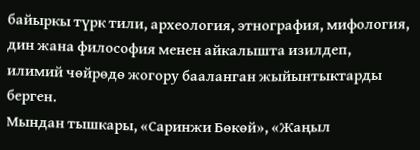байыркы түрк тили, археология, этнография, мифология, дин жана философия менен айкалышта изилдеп, илимий чөйрөдө жогору бааланган жыйынтыктарды берген.
Мындан тышкары, «Саринжи Бөкөй», «Жаңыл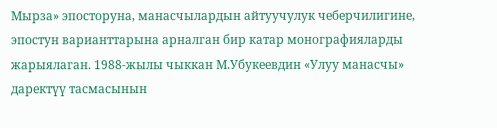Мырза» эпосторуна, манасчылардын айтуучулук чеберчилигине, эпостун варианттарына арналган бир катар монографияларды жарыялаган. 1988-жылы чыккан М.Убукеевдин «Улуу манасчы» даректүү тасмасынын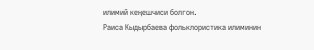илимий кеңешчиси болгон.
Раиса Кыдырбаева фольклористика илиминин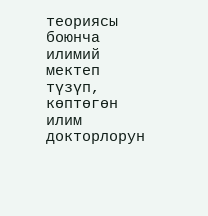теориясы боюнча илимий мектеп түзүп, көптөгөн илим докторлорун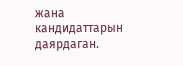жана кандидаттарын даярдаган.